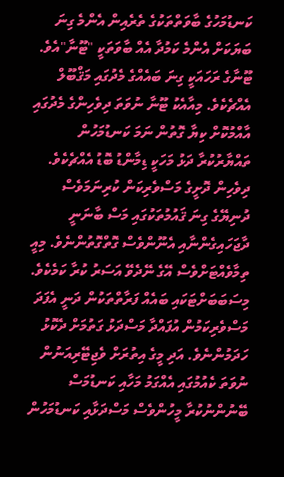ކަނޑުމަހުގެ ބާވަތްތަކުގެ ތެރެއިން އެންމެ ގިނަ ބަޔަކަށް އެންމެ ކަމުދާ އެއް ބާވަތަކީ "ޓޫނާ"އެވެ. ޓޫނާގެ ރަހައަކީ ގިނަ ބައެއްގެ މެދުގައި މަޤްބޫލް އެއްޗެކެވެ. މިއާއެކު ޓޫނާ ނުވަތަ ދިވެހިންގެ މެދުގައި އާއްމުކޮށް ކިޔާ ގޮތުން ނަމަ ކަނޑުމަހުން ތައްޔާރުކުރާ ދަޅު މަހަކީ ޑިމާންޑު ބޮޑު އެއްޗެކެވެ.
ދިވެހިން ދޮށީގެ މަސްވެރިކަން ކުރިނަމަވެސް ދުނިޔޭގެ ގިނަ ޤައުމުތަކުގައި މަސް ބާނަނީ ދާޖަހައިގެންނާއި އެނޫންވެސް ގޮތްގޮތުންނެވެ. މިއީ ތިމާވެއްޓަށްވެސް އޭގެ ނޭދެވޭ އަސަރު ކުރާ ކަމެކެވެ. މިސަބަބަށްޓަކައި ބައެއް ފަރާތްތަކުން ދަނީ އެފަދަ މަސްވެރިކަމުން އުފައްދާ މަސްދަޅު ގަތުމަށް ދެކޮޅު ހަދަމުންނެވެ. އަދި މީގެ އިތުރަށް ވެޖިޓޭރިއަނުން ނުވަތަ ކެއުމުގައި އެއްގަމު މަހާއި ކަނޑުމަސް ބޭނުންނުކުރާ މީހުންވެސް މަސްދަޅާއި ކަނޑުމަހުން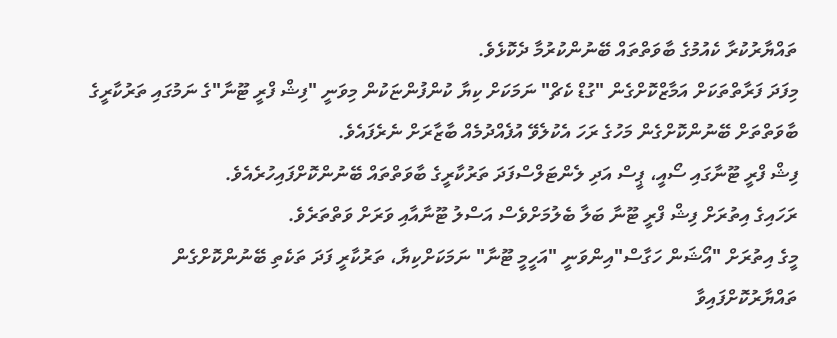ތައްޔާރުކުރާ ކެއުމުގެ ބާވަތްތައް ބޭނުންކުރުމާ ދެކޮޅެވެ.
މިފަދަ ފަރާތްތަކަށް އަމާޒްކޮށްގެން "ގުޑް ކެޗް" ނަމަކަށް ކިޔާ ކުންފުންޏަކުން މިވަނީ "ފިޝް ފްރީ ޓޫނާ"ގެ ނަމުގައި ތަރުކާރީގެ ބާވަތްތަށް ބޭނުންކޮށްގެން މަހުގެ ރަހަ އެކުލެވޭ އުފެއްދުމެއް ބާޒާރަށް ނެރެފައެވެ.
ފިޝް ފްރީ ޓޫނާގައި ސޯއީ، ޕީސް އަދި ލެންޓަލްސްފަދަ ތަރުކާރީގެ ބާވަތްތައް ބޭނުންކޮށްފައިހުރެއެވެ.
ރަހައިގެ އިތުރަށް ފިޝް ފްރީ ޓޫނާ ބަލާ ބެލުމަށްވެސް އަސްލު ޓޫނާއާއި ވަރަށް ވަތްތަރެވެ.
މީގެ އިތުރަށް "އޯޝަން ހަގާސް"އިންވަނީ "އަހީމީ ޓޫނާ" ނަމަކަށްކިޔާ، ތަރުކާރީ ފަދަ ތަކެތި ބޭނުންކޮށްގެން ތައްޔާރުކޮށްފައިވާ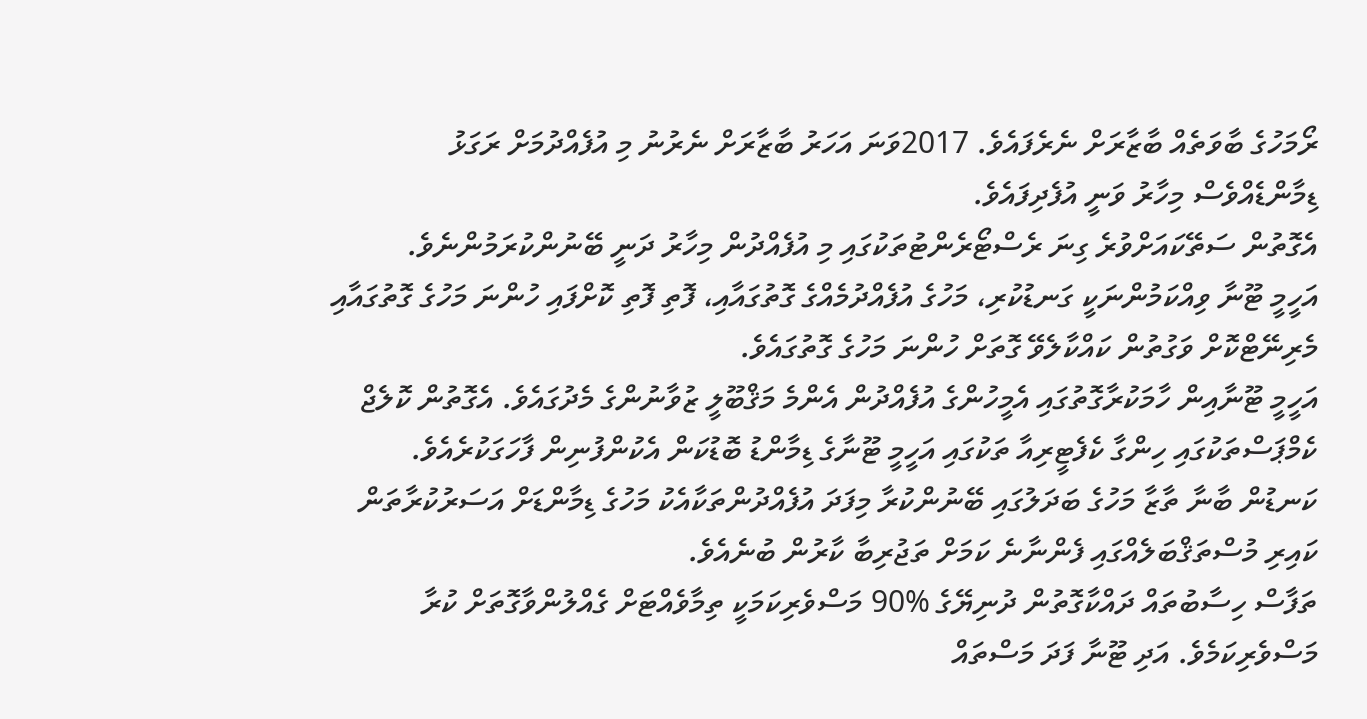ރޯމަހުގެ ބާވަތެއް ބާޒާރަށް ނެރެފައެވެ. 2017ވަނަ އަހަރު ބާޒާރަށް ނެރުނު މި އުފެއްދުމަށް ރަގަޅު ޑިމާންޑެއްވެސް މިހާރު ވަނީ އުފެދިފައެވެ.
އެގޮތުން ސަތޭކައަށްވުރެ ގިނަ ރެސްޓޯރެންޓުތަކުގައި މި އުފެއްދުން މިހާރު ދަނީ ބޭނުންކުރަމުންނެވެ.
އަހީމީ ޓޫނާ ވިއްކަމުންނަކީ ގަނޑުކުރި، މަހުގެ އުފެއްދުމެއްގެ ގޮތުގައާއި، ފޮތި ފޮތި ކޮށްފައި ހުންނަ މަހުގެ ގޮތުގައާއި މެރިނޭޓްކޮށް ވަގުތުން ކައްކާލެވޭ ގޮތަށް ހުންނަ މަހުގެ ގޮތުގައެވެ.
އަހީމީ ޓޫނާއިން ހާމަކުރާގޮތުގައި އެމީހުންގެ އުފެއްދުން އެންމެ މަޤްބޫލީ ޒުވާނުންގެ މެދުގައެވެ. އެގޮތުން ކޮލެޖް ކެމްޕަސްތަކުގައި ހިންގާ ކެފެޓީރިއާ ތަކުގައި އަހީމީ ޓޫނާގެ ޑިމާންޑު ބޮޑުކަން އެކުންފުނިން ފާހަގަކުރެއެވެ.
ކަނޑުން ބާނާ ތާޒާ މަހުގެ ބަދަލުގައި ބޭނުންކުރާ މިފަދަ އުފެއްދުންތަކާއެކު މަހުގެ ޑިމާންޑަށް އަސަރުކުރާތަން ކައިރި މުސްތަޤްބަލެއްގައި ފެންނާނެ ކަމަށް ތަޖުރިބާ ކާރުން ބުނެއެވެ.
ތަފާސް ހިސާބުތައް ދައްކާގޮތުން ދުނިޔޭގެ %90 މަސްވެރިކަމަކީ ތިމާވެއްޓަށް ގެއްލުންވާގޮތަށް ކުރާ މަސްވެރިކަމެވެ. އަދި ޓޫނާ ފަދަ މަސްތައް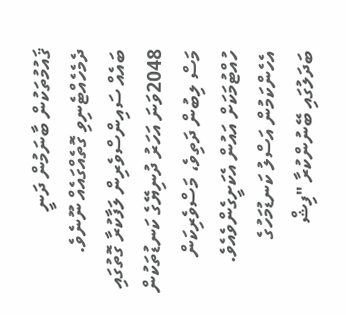ޤައުމުތަކުން ބާނަމުން ދަނީ ދެމެހެއްޓެނިވި ގޮތެއްގައެއް ނޫނެވެ.
ބައެއް ސައިންސްވެރިން ލަފާކުރާ ގޮތުގައި 2048ވަނަ އަހަރު ދުނިޔޭގެ ކަނޑުތަކުން މަސް ލިބުން ދަތިވެ، މަސްވެރިކަން ހުއްޓުމަކަށް އައުން އެކަށީގެންވެއެވެ. އެހެންކަމުން އަސްލު ކަނޑުމަހުގެ ބަދަލުގައި ބޭނުންކުރާ "ފިޝް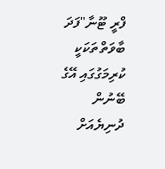ފްރީ ޓޫނާ"ފަދަ ބާވަތްތަކަކީ ކުރިމަގުގައި އޭގެ ބޭނުން ދުނިޔެއަށް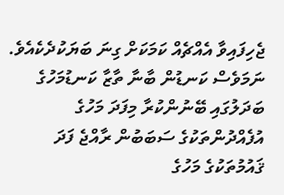ޖެހިފައިވާ އެއްޗެއް ކަމަކަށް ގިނަ ބަޔަކުދެކެއެވެ.
ނަމަވެސް ކަނޑުން ބާނާ ތާޒާ ކަނޑުމަހުގެ ބަދަލުގައި ބޭނުންކުރާ މިފަދަ މަހުގެ އުފެއްދުންތަކުގެ ސަބަބުން ރާއްޖެ ފަދަ ޤައުމުތަކުގެ މަހުގެ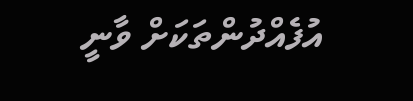އުފެއްދުންތަކަށް ވާނީ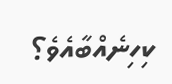ކިހިނެއްބާއެވެ؟